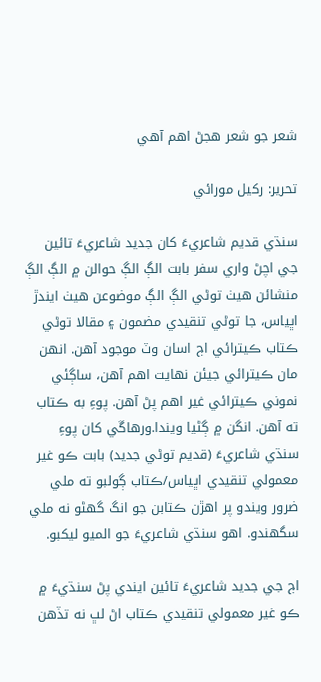شعر جو شعر هجڻ اهم آهي

تحرير: رکيل مورائي

سنڌي قديم شاعريءَ کان جديد شاعريءَ تائين جي اچڻ واري سفر بابت الڳ الڳ حوالن ۾ الڳ الڳ منشائن هيٺ توڻي الڳ الڳ موضوعن هيٺ ايندڙ اڀياس، جا توڻي تنقيدي مضمون ۽ مقالا توڻي ڪتاب ڪيترائي اڄ اسان وٽ موجود آهن. انهن مان ڪيترائي جيئن نهايت اهم آهن، ساڳئي نموني ڪيترائي غير اهم پڻ آهن. پوءِ به ڪتاب ته آهن. انگن ۾ ڳڻيا ويندا.ورهاڱي کان پوءِ سنڌي شاعريءَ (قديم توڻي جديد) بابت ڪو غير معمولي تنقيدي اڀياس/ڪتاب ڳولبو ته ملي ضرور ويندو پر اهڙن ڪتابن جو انگ گهڻو نه ملي سگهندو. اهو سنڌي شاعريءَ جو الميو ليکبو.

اڄ جي جديد شاعريءَ تائين ايندي پڻ سنڌيءَ ۾ ڪو غير معمولي تنقيدي ڪتاب اڻ لڀ نه تڏهن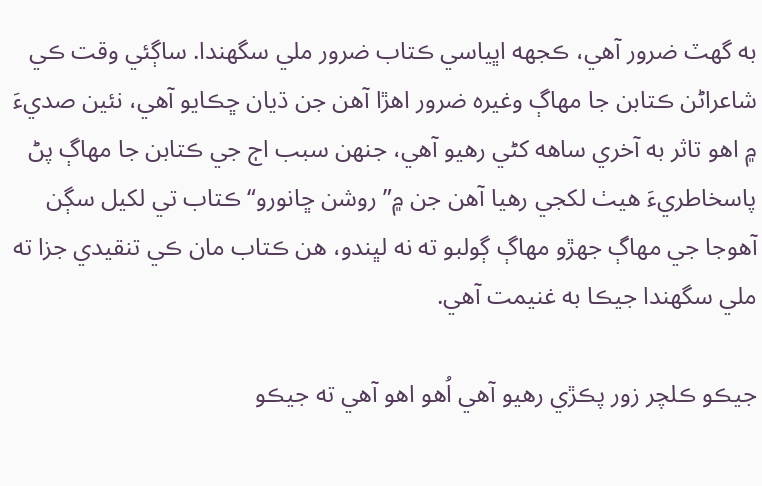به گهٽ ضرور آهي، ڪجهه اڀياسي ڪتاب ضرور ملي سگهندا. ساڳئي وقت ڪي شاعراڻن ڪتابن جا مهاڳ وغيره ضرور اهڙا آهن جن ڌيان ڇڪايو آهي، نئين صديءَ ۾ اهو تاثر به آخري ساهه کڻي رهيو آهي، جنهن سبب اڄ جي ڪتابن جا مهاڳ پڻ پاسخاطريءَ هيٺ لکجي رهيا آهن جن ۾”روشن ڇانورو“ ڪتاب تي لکيل سڳن آهوجا جي مهاڳ جهڙو مهاڳ ڳولبو ته نه لڀندو، هن ڪتاب مان ڪي تنقيدي جزا ته ملي سگهندا جيڪا به غنيمت آهي.

جيڪو ڪلچر زور پڪڙي رهيو آهي اُهو اهو آهي ته جيڪو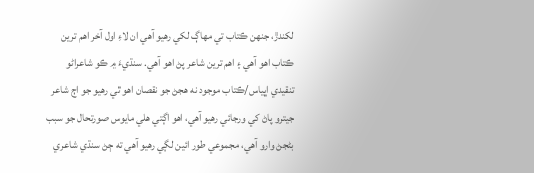لکندڙ، جنهن ڪتاب تي مهاڳ لکي رهيو آهي ان لاءِ اول آخر اهم ترين ڪتاب اهو آهي ۽ اهم ترين شاعر پڻ اهو آهي. سنڌيءَ ۾ ڪو شاعراڻو تنقيدي اڀياس/ڪتاب موجود نه هجڻ جو نقصان اهو ٿي رهيو جو اڄ شاعر جيترو پاڻ کي ورجائي رهيو آهي، اهو اڳتي هلي مايوس صورتحال جو سبب بڻجڻ وارو آهي، مجموعي طور ائين لڳي رهيو آهي ته ڄڻ سنڌي شاعري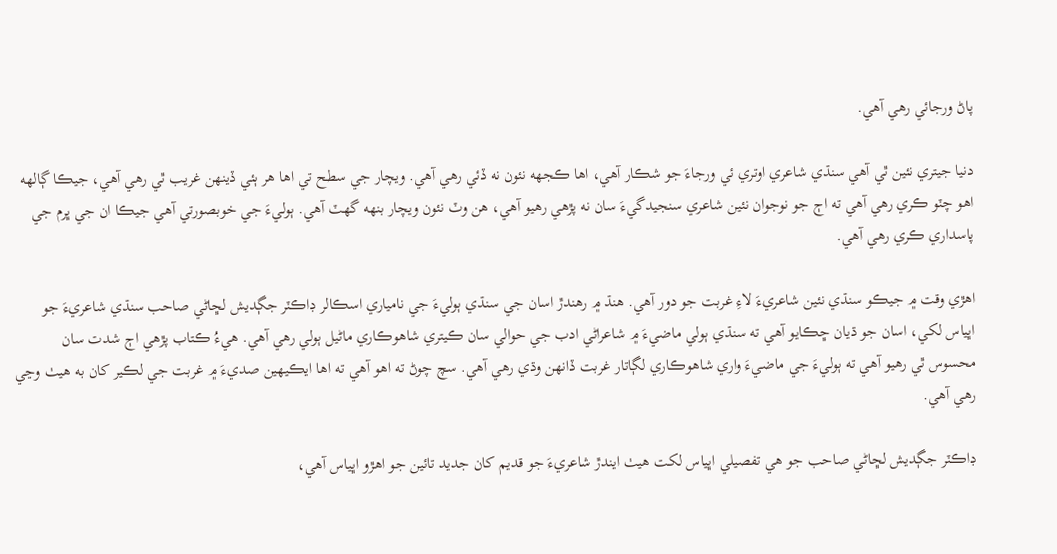پاڻ ورجائي رهي آهي.

دنيا جيتري نئين ٿي آهي سنڌي شاعري اوتري ئي ورجاءَ جو شڪار آهي، اها ڪجهه نئون نه ڏئي رهي آهي. ويچار جي سطح تي اها هر ٻئي ڏينهن غريب ٿي رهي آهي، جيڪا ڳالهه اهو چٽو ڪري رهي آهي ته اڄ جو نوجوان نئين شاعري سنجيدگيءَ سان نه پڙهي رهيو آهي، هن وٽ نئون ويچار بنهه گهٽ آهي. ٻوليءَ جي خوبصورتي آهي جيڪا ان جي ڀرم جي پاسداري ڪري رهي آهي.

اهڙي وقت ۾ جيڪو سنڌي نئين شاعريءَ لاءِ غربت جو دور آهي. هنڌ ۾ رهندڙ اسان جي سنڌي ٻوليءَ جي نامياري اسڪالر ڊاڪٽر جڳديش لڇاڻي صاحب سنڌي شاعريءَ جو اڀياس لکي، اسان جو ڌيان ڇڪايو آهي ته سنڌي ٻولي ماضيءَ ۾ شاعراڻي ادب جي حوالي سان ڪيتري شاهوڪاري ماڻيل ٻولي رهي آهي. هيءُ ڪتاب پڙهي اڄ شدت سان محسوس ٿي رهيو آهي ته ٻوليءَ جي ماضيءَ واري شاهوڪاري لڳاتار غربت ڏانهن وڌي رهي آهي. سچ چوڻ ته اهو آهي ته اها ايڪيهين صديءَ ۾ غربت جي لڪير کان به هيٺ وڃي رهي آهي.

ڊاڪٽر جڳديش لڇاڻي صاحب جو هي تفصيلي اڀياس لکت هيٺ ايندڙ شاعريءَ جو قديم کان جديد تائين جو اهڙو اڀياس آهي،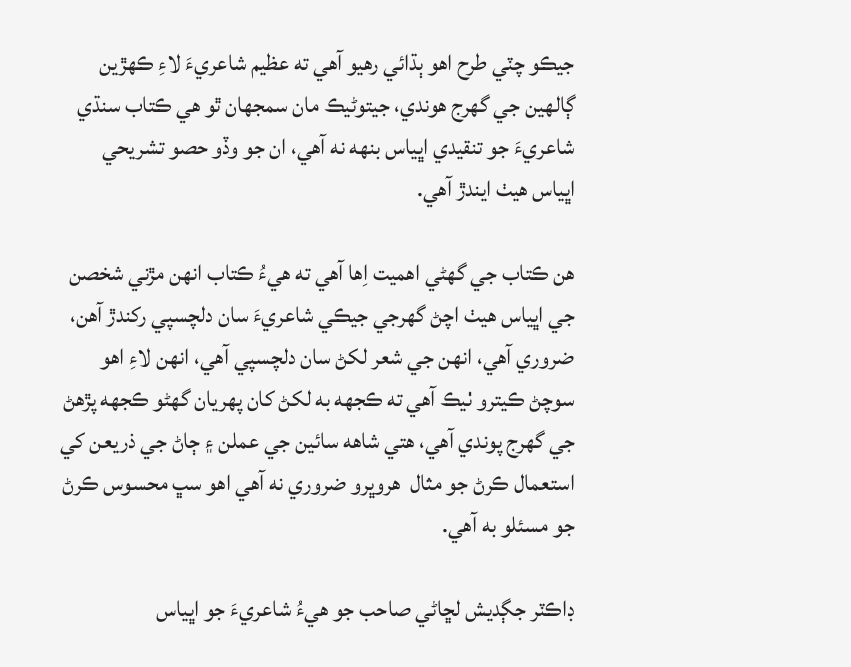جيڪو چٽي طرح اهو ٻڌائي رهيو آهي ته عظيم شاعريءَ لاءِ ڪهڙين ڳالهين جي گهرج هوندي، جيتوڻيڪ مان سمجهان ٿو هي ڪتاب سنڌي شاعريءَ جو تنقيدي اڀياس بنهه نه آهي، ان جو وڏو حصو تشريحي اڀياس هيٺ ايندڙ آهي.

هن ڪتاب جي گهڻي اهميت اِها آهي ته هيءُ ڪتاب انهن مڙني شخصن جي اڀياس هيٺ اچڻ گهرجي جيڪي شاعريءَ سان دلچسپي رکندڙ آهن، ضروري آهي، انهن جي شعر لکڻ سان دلچسپي آهي، انهن لاءِ اهو سوچڻ ڪيترو ٺيڪ آهي ته ڪجهه به لکڻ کان پهريان گهڻو ڪجهه پڙهڻ جي گهرج پوندي آهي، هتي شاهه سائين جي عملن ۽ ڄاڻ جي ذريعن کي استعمال ڪرڻ جو مثال  هروڀرو ضروري نه آهي اهو سڀ محسوس ڪرڻ جو مسئلو به آهي.

ڊاڪٽر جڳديش لڇاڻي صاحب جو هيءُ شاعريءَ جو اڀياس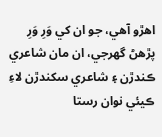اهڙو آهي، جو ان کي وَرِ وَرِ پڙهڻ گهرجي، ان مان شاعري ڪندڙن ۽ شاعري سکندڙن لاءِ ڪيئي نوان رستا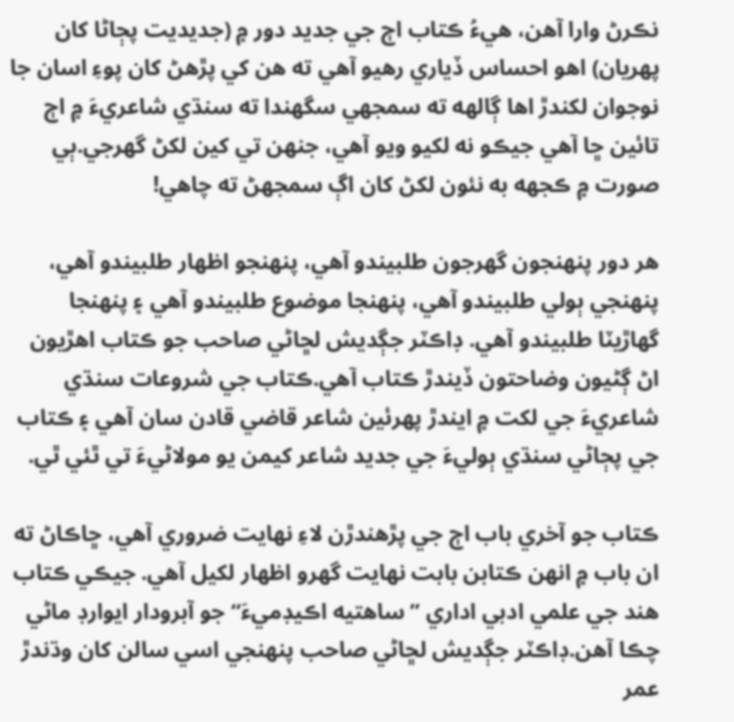نڪرڻ وارا آهن، هيءُ ڪتاب اڄ جي جديد دور ۾ (جديديت پڄاڻا کان پهريان) اهو احساس ڏياري رهيو آهي ته هن کي پڙهڻ کان پوءِ اسان جا نوجوان لکندڙ اها ڳالهه ته سمجهي سگهندا ته سنڌي شاعريءَ ۾ اڄ تائين ڇا آهي جيڪو نه لکيو ويو آهي، جنهن تي کين لکڻ گهرجي.ٻي صورت ۾ ڪجهه به نئون لکڻ کان اڳ سمجهڻ ته چاهي!

هر دور پنهنجون گهرجون طلبيندو آهي، پنهنجو اظهار طلبيندو آهي، پنهنجي ٻولي طلبيندو آهي، پنهنجا موضوع طلبيندو آهي ۽ پنهنجا گهاڙيٽا طلبيندو آهي. ڊاڪٽر جڳديش لڇاڻي صاحب جو ڪتاب اهڙيون اڻ ڳڻيون وضاحتون ڏيندڙ ڪتاب آهي.ڪتاب جي شروعات سنڌي شاعريءَ جي لکت ۾ ايندڙ پهرئين شاعر قاضي قادن سان آهي ۽ ڪتاب جي پڄاڻي سنڌي ٻوليءَ جي جديد شاعر کيمن يو مولاڻيءَ تي ٿئي ٿي.

ڪتاب جو آخري باب اڄ جي پڙهندڙن لاءِ نهايت ضروري آهي، ڇاڪاڻ ته ان باب ۾ انهن ڪتابن بابت نهايت گهرو اظهار لکيل آهي. جيڪي ڪتاب هند جي علمي ادبي اداري ”ساهتيه اڪيڊميءَ“ جو آبرودار ايوارڊ ماڻي چڪا آهن.ڊاڪٽر جڳديش لڇاڻي صاحب پنهنجي اسي سالن کان وڌندڙ عمر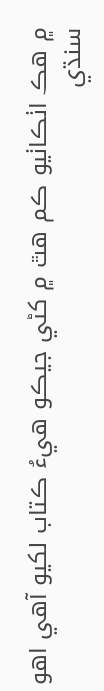۾ هڪ اٺڪاٺيو ڪم هٿ ۾ کڻي جيڪو هيءُ ڪتاب لکيو آهي اهو سنڌي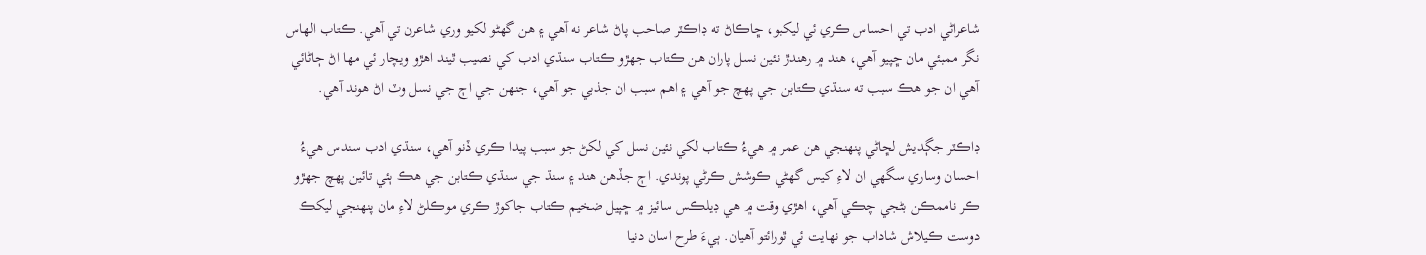شاعراڻي ادب تي احساس ڪري ئي ليکبو، ڇاڪاڻ ته ڊاڪٽر صاحب پاڻ شاعر نه آهي ۽ هن گهڻو لکيو وري شاعرن تي آهي. ڪتاب الهاس نگر ممبئي مان ڇپيو آهي، هند ۾ رهندڙ نئين نسل پاران هن ڪتاب جهڙو ڪتاب سنڌي ادب کي نصيب ٿيند اهڙو ويچار ئي مها اڻ ڄاڻائي آهي ان جو هڪ سبب ته سنڌي ڪتابن جي پهچ جو آهي ۽ اهم سبب ان جذبي جو آهي، جنهن جي اڄ جي نسل وٽ اڻ هوند آهي.

ڊاڪٽر جڳديش لڇاڻي پنهنجي هن عمر ۾ هيءُ ڪتاب لکي نئين نسل کي لکڻ جو سبب پيدا ڪري ڏنو آهي، سنڌي ادب سندس هيءُ احسان وساري سگهي ان لاءِ کيس گهڻي ڪوشش ڪرڻي پوندي. اڄ جڏهن هند ۽ سنڌ جي سنڌي ڪتابن جي هڪ ٻئي تائين پهچ جهڙو ڪر ناممڪن بڻجي چڪي آهي، اهڙي وقت ۾ هي ڊيلڪس سائيز ۾ ڇپيل ضخيم ڪتاب جاکوڙ ڪري موڪلڻ لاءِ مان پنهنجي ليکڪ دوست ڪيلاش شاداب جو نهايت ئي ٿورائتو آهيان. ٻيءَ طرح اسان دنيا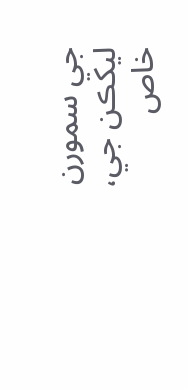جي سمورن ليکڪن جي، خاص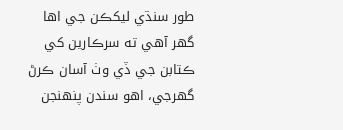طور سنڌي ليکڪن جي اها گهر آهي ته سرڪارين کي ڪتابن جي ڏي وٺ آسان ڪرڻ گهرجي، اهو سندن پنهنجن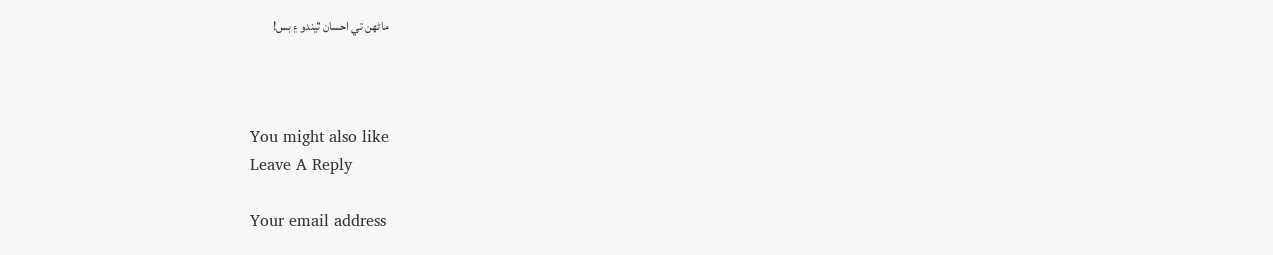ماڻهن تي احسان ٿيندو ۽ بس!



You might also like
Leave A Reply

Your email address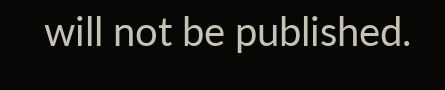will not be published.